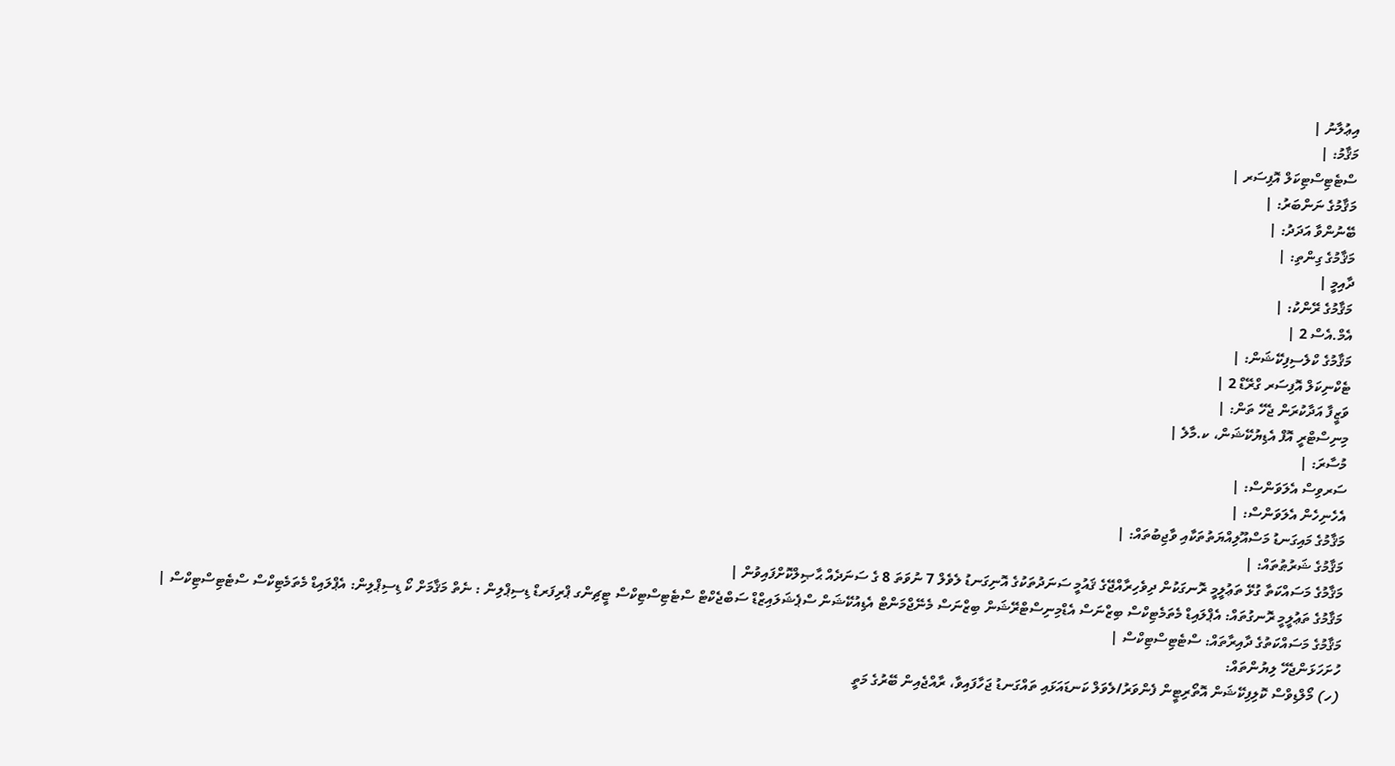އިޢުލާނު |
މަޤާމު: |
ސްޓެޓިސްޓިކަލް އޮފިސަރ |
މަޤާމުގެ ނަންބަރު: |
ބޭނުންވާ އަދަދު: |
މަޤާމުގެ ގިންތި: |
ދާއިމީ |
މަޤާމުގެ ރޭންކު: |
އެމް.އެސް 2 |
މަޤާމުގެ ކްލެސިފިކޭޝަން: |
ޓެކްނިކަލް އޮފިސަރ ގްރޭޑް 2 |
ވަޒީފާ އަދާކުރަން ޖެހޭ ތަން: |
މިނިސްޓްރީ އޮފް އެޑިޔުކޭޝަން، ކ.މާލެ |
މުސާރަ: |
ސަރވިސް އެލަވަންސް: |
އެހެނިހެން އެލަވަންސް: |
މަޤާމުގެ މައިގަނޑު މަސްއޫލިއްޔަތުތަކާއި ވާޖިބުތައް: |
މަޤާމުގެ ޝަރުޠުތައް: |
މަޤާމުގެ މަސައްކަތާ ގުޅޭ ތަޢުލީމީ ރޮނގަކުން ދިވެހިރާއްޖޭގެ ޤައުމީ ސަނަދުތަކުގެ އޮނިގަނޑު ލެވެލް 7 ނުވަތަ 8 ގެ ސަނަދެއް ޙާޞިލްކޮށްފައިވުން |
މަޤާމުގެ ތަޢުލީމީ ރޮނގުތައް: އެޕްލައިޑް މެތަމެޓިކްސް ބިޒްނަސް އެޑްމިނިސްޓްރޭޝަން ބިޒްނަސް މެނޭޖްމަންޓް އެޑިއުކޭޝަން ސްޕެޝަލައިޒްޑް ސަބްޖެކްޓް ސްޓެޓިސްޓިކްސް ޓީޗިންގ ޕްރިފަރޑް ޑިސިޕްލިން : ނެތް މަޤާމަށް ކޯ ޑިސިޕްލިން: އެޕްލައިޑް މެތަމެޓިކްސް ސްޓެޓިސްޓިކްސް |
މަޤާމުގެ މަސައްކަތުގެ ދާއިރާތައް: ސްޓެޓިސްޓިކްސް |
ހުށަހަޅަންޖެހޭ ލިޔުންތައް:
(ހ) މޯލްޑިވްސް ކޮލިފިކޭޝަން އޮތޯރިޓީން ފެންވަރު/ލެވަލް ކަނޑައަޅައި ތައްގަނޑު ޖަހާފައިވާ، ރާއްޖެއިން ބޭރުގެ މަތީ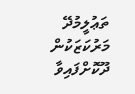ތަޢުލީމުދޭ މަރުކަޒަކުން ދޫކޮށްފައިވާ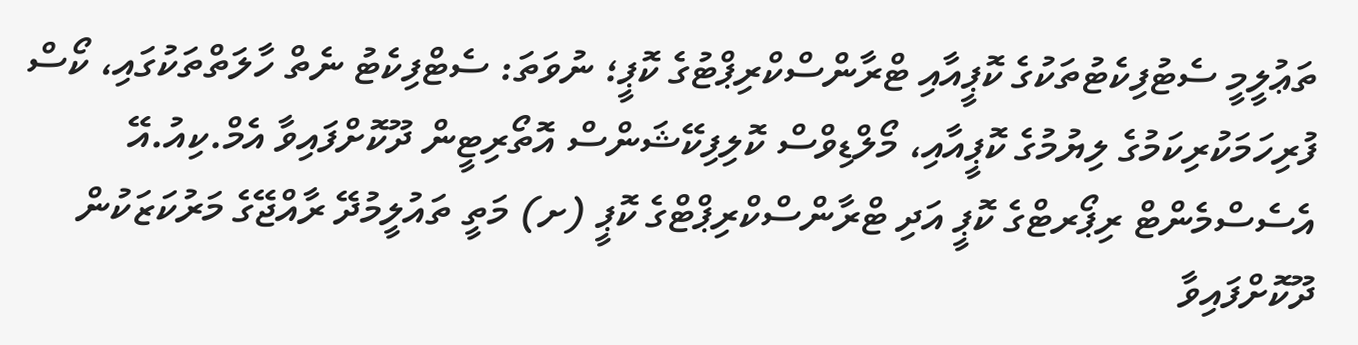ތަޢުލީމީ ސެޓުފިކެޓުތަކުގެ ކޮޕީއާއި ޓްރާންސްކްރިޕްޓުގެ ކޮޕީ؛ ނުވަތަ: ސެޓްފިކެޓު ނެތް ހާލަތްތަކުގައި، ކޯސް ފުރިހަމަކުރިކަމުގެ ލިޔުމުގެ ކޮޕީއާއި، މޯލްޑިވްސް ކޮލިފިކޭޝަންސް އޮތޯރިޓީން ދޫކޮށްފައިވާ އެމް.ކިއު.އޭ އެސެސްމެންޓް ރިޕޯރޓްގެ ކޮޕީ އަދި ޓްރާންސްކްރިޕްޓްގެ ކޮޕީ (ށ) މަތީ ތައުލީމުދޭ ރާއްޖޭގެ މަރުކަޒަކުން ދޫކޮށްފައިވާ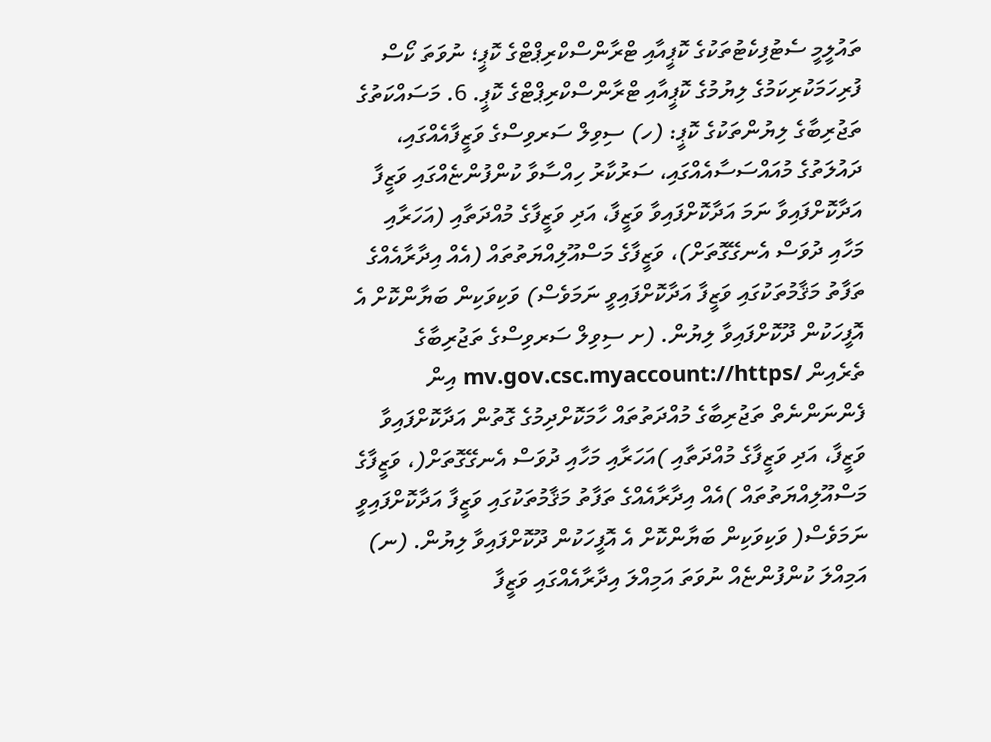ތައުލީމީ ސެޓުފިކެޓުތަކުގެ ކޮޕީއާއި ޓްރާންސްކްރިޕްޓްގެ ކޮޕީ؛ ނުވަތަ ކޯސް ފުރިހަމަކުރިކަމުގެ ލިޔުމުގެ ކޮޕީއާއި ޓްރާންސްކްރިޕްޓްގެ ކޮޕީ. 6. މަސައްކަތުގެ ތަޖުރިބާގެ ލިޔުންތަކުގެ ކޮޕީ: (ހ) ސިވިލް ސަރވިސްގެ ވަޒީފާއެއްގައި، ދައުލަތުގެ މުއައްސަސާއެއްގައި، ސަރުކާރު ހިއްސާވާ ކުންފުންޏެއްގައި ވަޒީފާ އަދާކޮށްފައިވާ ނަމަ އަދާކޮށްފައިވާ ވަޒީފާ، އަދި ވަޒީފާގެ މުއްދަތާއި (އަހަރާއި މަހާއި ދުވަސް އެނގޭގޮތަށް)، ވަޒީފާގެ މަސްއޫލިއްޔަތުތައް (އެއް އިދާރާއެއްގެ ތަފާތު މަޤާމުތަކުގައި ވަޒީފާ އަދާކޮށްފައިވީ ނަމަވެސް) ވަކިވަކިން ބަޔާންކޮށް އެ އޮފީހަކުން ދޫކޮށްފައިވާ ލިޔުން. (ށ ސިވިލް ސަރވިސްގެ ތަޖުރިބާގެ ތެރެއިން /mv.gov.csc.myaccount://https އިން ފެންނަންނެތް ތަޖުރިބާގެ މުއްދަތުތައް ހާމަކޮށްދިމުގެ ގޮތުން އަދާކޮށްފައިވާ ވަޒީފާ، އަދި ވަޒީފާގެ މުއްދަތާއި )އަހަރާއި މަހާއި ދުވަސް އެނގޭގޮތަށް(، ވަޒީފާގެ މަސްއޫލިއްޔަތުތައް )އެއް އިދާރާއެއްގެ ތަފާތު މަޤާމުތަކުގައި ވަޒީފާ އަދާކޮށްފައިވީ ނަމަވެސް( ވަކިވަކިން ބަޔާންކޮށް އެ އޮފީހަކުން ދޫކޮށްފައިވާ ލިޔުން. (ނ) އަމިއްލަ ކުންފުންޏެއް ނުވަތަ އަމިއްލަ އިދާރާއެއްގައި ވަޒީފާ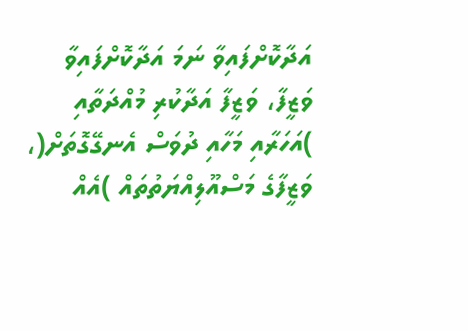އަދާކޮށްފައިވާ ނަމަ އަދާކޮށްފައިވާ ވަޒީފާ، ވަޒީފާ އަދާކުރި މުއްދަތާއި )އަހަރާއި މަހާއި ދުވަސް އެނގޭގޮތަށް(، ވަޒީފާގެ މަސްއޫލިއްޔަތުތައް )އެއް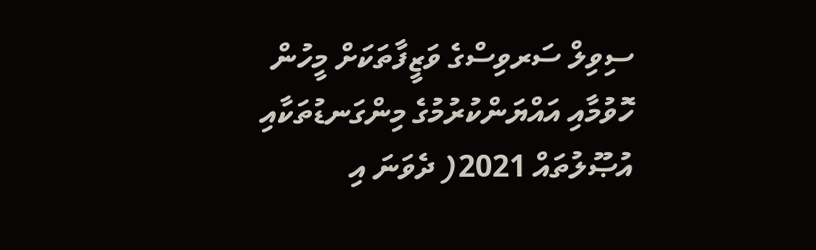ސިވިލް ސަރވިސްގެ ވަޒީފާތަކަށް މީހުން ހޮވުމާއި އައްޔަންކުރުމުގެ މިންގަނޑުތަކާއި އުޞޫލުތައް 2021( ދެވަނަ އި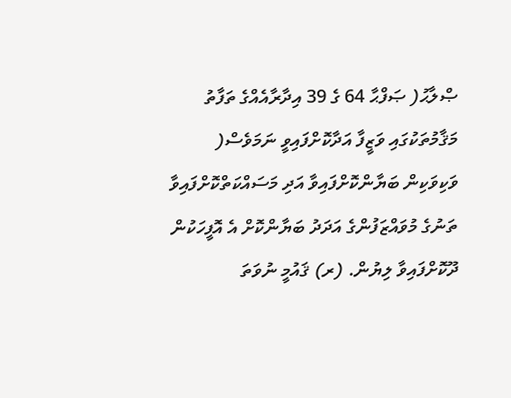ޞްލާޙު( ޞަފްޙާ 64 ގެ 39 އިދާރާއެއްގެ ތަފާތު މަޤާމުތަކުގައި ވަޒީފާ އަދާކޮށްފައިވީ ނަމަވެސް( ވަކިވަކިން ބަޔާންކޮށްފައިވާ އަދި މަސައްކަތްކޮށްފައިވާ ތަނުގެ މުވައްޒަފުންގެ އަދަދު ބަޔާންކޮށް އެ އޮފީހަކުން ދޫކޮށްފައިވާ ލިޔުން. (ރ) ޤައުމީ ނުވަތަ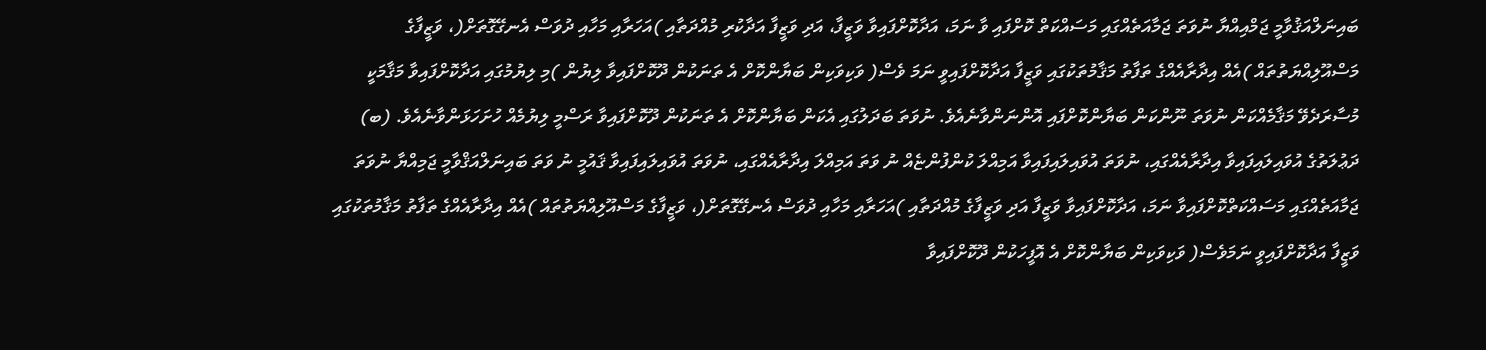ބައިނަލްއަޤުވާމީ ޖަމްއިއްޔާ ނުވަތަ ޖަމާއަތެއްގައި މަސައްކަތް ކޮށްފައި ވާ ނަމަ، އަދާކޮށްފައިވާ ވަޒީފާ، އަދި ވަޒީފާ އަދާކުރި މުއްދަތާއި )އަހަރާއި މަހާއި ދުވަސް އެނގޭގޮތަށް(، ވަޒީފާގެ މަސްއޫލިއްޔަތުތައް )އެއް އިދާރާއެއްގެ ތަފާތު މަޤާމުތަކުގައި ވަޒީފާ އަދާކޮށްފައިވީ ނަމަ ވެސް( ވަކިވަކިން ބަޔާންކޮށް އެ ތަނަކުން ދޫކޮށްފައިވާ ލިޔުން )މި ލިޔުމުގައި އަދާކޮށްފައިވާ މަޤާމަކީ މުސާރަދެވޭ މަޤާމެއްކަން ނުވަތަ ނޫންކަން ބަޔާންކޮށްފައި އޮންނަންވާނެއެވެ. ނުވަތަ ބަދަލުގައި އެކަން ބަޔާންކޮށް އެ ތަނަކުން ދޫކޮށްފައިވާ ރަސްމީ ލިޔުމެއް ހުށަހަޅަންވާނެއެވެ. (ބ) ދަޢުލަތުގެ އުވައިލައިފައިވާ އިދާރާއެއްގައި، ނުވަތަ އުވައިލައިފައިވާ އަމިއްލަ ކުންފުންޏެއް ނު ވަތަ އަމިއްލަ އިދާރާއެއްގައި، ނުވަތަ އުވައިލައިފައިވާ ޤައުމީ ނު ވަތަ ބައިނަލްއަޤްވާމީ ޖަމިއްޔާ ނުވަތަ ޖަމާއަތެއްގައި މަސައްކަތްކޮށްފައިވާ ނަމަ، އަދާކޮށްފައިވާ ވަޒީފާ އަދި ވަޒީފާގެ މުއްދަތާއި )އަހަރާއި މަހާއި ދުވަސް އެނގޭގޮތަށް(، ވަޒީފާގެ މަސްއޫލިއްޔަތުތައް )އެއް އިދާރާއެއްގެ ތަފާތު މަޤާމުތަކުގައި ވަޒީފާ އަދާކޮށްފައިވީ ނަމަވެސް( ވަކިވަކިން ބަޔާންކޮށް އެ އޮފީހަކުން ދޫކޮށްފައިވާ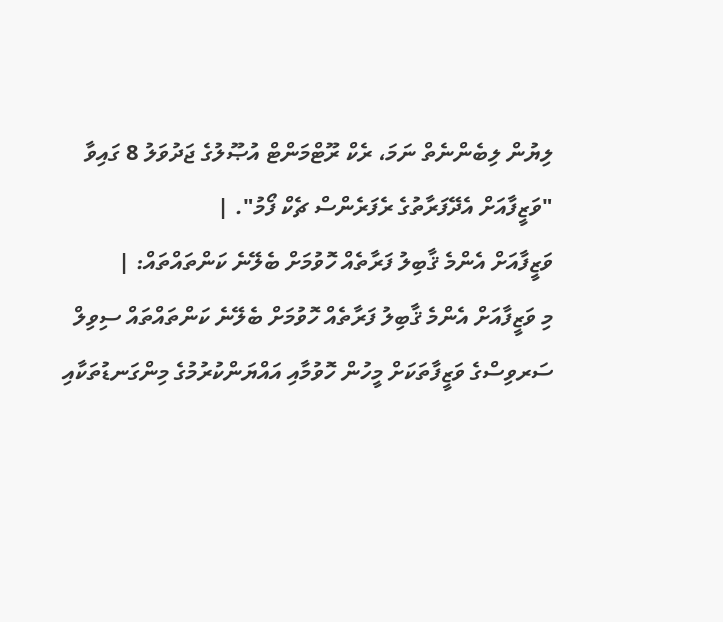ލިޔުން ލިބެންނެތް ނަމަ، ރެކް ރޫޓްމަންޓް އުޞޫލުގެ ޖަދުވަލު 8 ގައިވާ "ވަޒީފާއަށް އެދޭފަރާތުގެ ރެފަރެންސް ޗެކް ފޯމު". |
ވަޒީފާއަށް އެންމެ ޤާބިލު ފަރާތެއް ހޮވުމަށް ބެލޭނެ ކަންތައްތައް: |
މި ވަޒީފާއަށް އެންމެ ޤާބިލު ފަރާތެއް ހޮވުމަށް ބެލޭނެ ކަންތައްތައް ސިވިލް ސަރވިސްގެ ވަޒީފާތަކަށް މީހުން ހޮވުމާއި އައްޔަންކުރުމުގެ މިންގަނޑުތަކާއި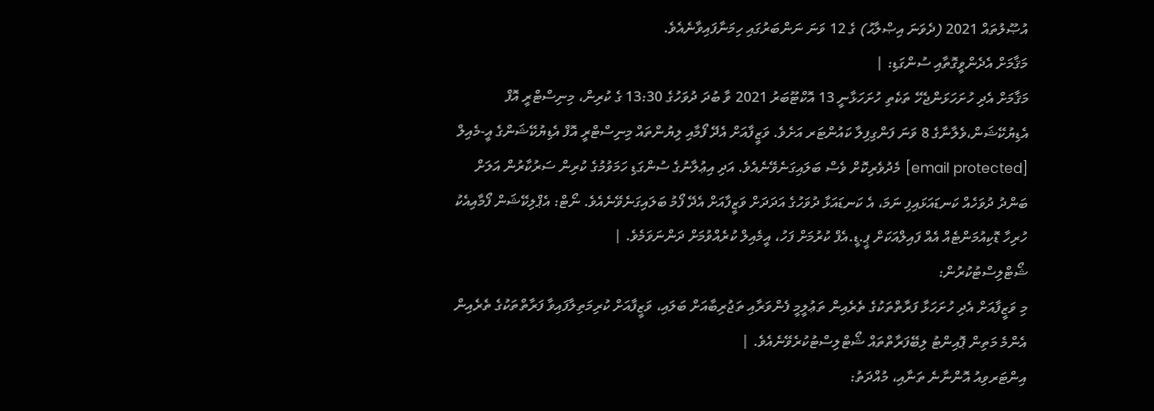އުޞޫލުތައް 2021 (ދެވަނަ އިޞްލާޙު) ގެ 12 ވަނަ ނަންބަރުގައި ހިމަނާފައިވާނެއެވެ.
މަޤާމަށް އެދެންވީގޮތާއި ސުންގަޑި: |
މަޤާމަށް އެދި ހުށަހަޅަންޖެހޭ ތަކެތި ހުށަހަޅާނީ 13 އޮކްޓޫބަރު 2021 ވާ ބުދަ ދުވަހުގެ 13:30 ގެ ކުރިން، މިނިސްޓްރީ އޮފް އެޑިޔުކޭޝަން،ވެލާނާގެ 8 ވަނަ ފަންގިފިލާ ކައުންޓަރ އަށެވެ. ވަޒީފާއަށް އެދޭ ފޯމާއި ލިޔުންތައް މިނިސްޓްރީ އޮފް އެޑިޔުކޭޝަންގެ އީ-މެއިލް [email protected] މެދުވެރިކޮށް ވެސް ބަލައިގަނެވޭނެއެވެ. އަދި އިޢުލާނުގެ ސުންގަޑި ހަމަވުމުގެ ކުރިން ސަރުކާރުން އަލަށް ބަންދު ދުވަހެއް ކަނޑައަޅައިފި ނަމަ، އެ ކަނޑައަޅާ ދުވަހުގެ އަދަދަށް ވަޒީފާއަށް އެދޭ ފޯމު ބަލައިގަނެވޭނެއެވެ. ނޯޓް: އެޕްލިކޭޝަން ފޯމާއިއެކު ހުރިހާ ޑޮކިއުމަންޓެއް އެއް ފައިލްއަކަށް ޕީ.ޑީ.އެފް ކުރުމަށް ފަހު، އީމެއިލް ކުރެއްވުމަށް ދަންނަވަމެވެ. |
ޝޯޓްލިސްޓުކުރުން:
މި ވަޒީފާއަށް އެދި ހުށަހަޅާ ފަރާތްތަކުގެ ތެރެއިން ތަޢުލީމީ ފެންވަރާއި ތަޖުރިބާއަށް ބަލައި، ވަޒީފާއަށް ކުރިމަތިލާފައިވާ ފަރާތްތަކުގެ ތެރެއިން އެންމެ މަތިން ޕޮއިންޓު ލިބޭފަރާތްތައް ޝޯޓްލިސްޓުކުރެވޭނެއެވެ. |
އިންޓަރވިއު އޮންނާނެ ތަނާއި، މުއްދަތު: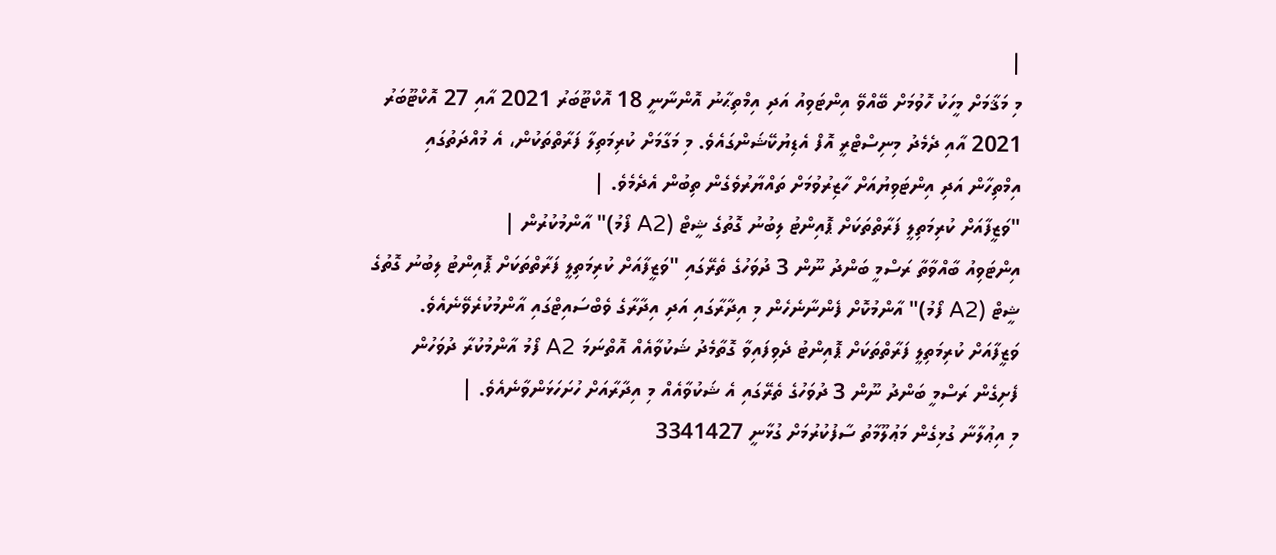|
މި މަޤާމަށް މީހަކު ހޮވުމަށް ބޭއްވޭ އިންޓަވިއު އަދި އިމްތިޙާނު އޮންނާނީ 18 އޮކްޓޫބަރު 2021 އާއި 27 އޮކްޓޫބަރު 2021 އާއި ދެމެދު މިނިސްޓްރީ އޮފް އެޑިޔުކޭޝަންގައެވެ. މި މަގާމަށް ކުރިމަތިލާ ފަރާތްތަކުން، އެ މުއްދަތުގައި އިމްތިހާން އަދި އިންޓަވިޔުއަށް ހާޒިރުވުމަށް ތައްޔާރުވެގެން ތިބުން އެދެމެވެ. |
"ވަޒީފާއަށް ކުރިމަތިލީ ފަރާތްތަކަށް ޕޮއިންޓު ލިބުނު ގޮތުގެ ޝީޓް (A2 ފޯމު)" އާންމުކުރުން |
އިންޓަވިއު ބާއްވާތާ ރަސްމީ ބަންދު ނޫން 3 ދުވަހުގެ ތެރޭގައި "ވަޒީފާއަށް ކުރިމަތިލީ ފަރާތްތަކަށް ޕޮއިންޓު ލިބުނު ގޮތުގެ ޝީޓް (A2 ފޯމު)" އާންމުކޮށް ފެންނާނެހެން މި އިދާރާގައި އަދި އިދާރާގެ ވެބްސައިޓްގައި އާންމުކުރެވޭނެއެވެ. ވަޒީފާއަށް ކުރިމަތިލީ ފަރާތްތަކަށް ޕޮއިންޓު ދެވިފައިވާ ގޮތާމެދު ޝަކުވާއެއް އޮތްނަމަ A2 ފޯމު އާންމުކުރާ ދުވަހުން ފެށިގެން ރަސްމީ ބަންދު ނޫން 3 ދުވަހުގެ ތެރޭގައި އެ ޝަކުވާއެއް މި އިދާރާއަށް ހުށަހަޅަންވާނެއެވެ. |
މި އިޢުލާނާ ގުޅިގެން މަޢުލޫމާތު ސާފުކުރުމަށް ގުޅާނީ 3341427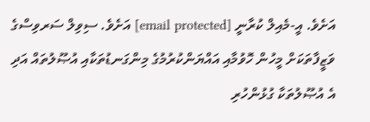އަށެވެ. އީ-މެއިލް ކުރާނީ [email protected] އަށެވެ. ސިވިލް ސަރވިސްގެ ވަޒީފާތަކަށް މީހުން ހޮވުމާއި އައްޔަންކުރުމުގެ މިންގަނޑުތަކާއި އުޞޫލުތައް އަދި އެ އުޞޫލުތަކާ ގުޅުންހުރި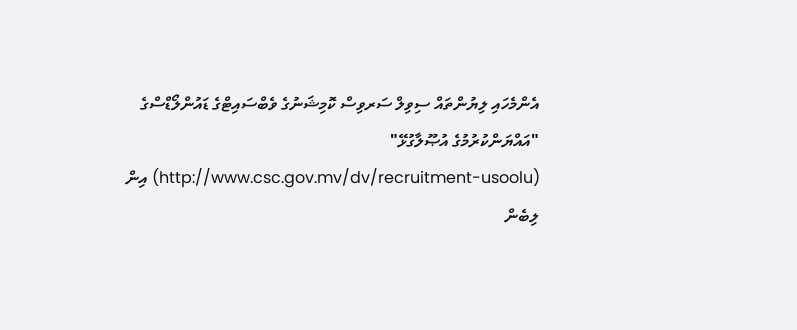އެންމެހައި ލިޔުންތައް ސިވިލް ސަރވިސް ކޮމިޝަނުގެ ވެބްސައިޓްގެ ޑައުންލޯޑްސްގެ "އައްޔަންކުރުމުގެ އުޞޫލާގުޅޭ" (http://www.csc.gov.mv/dv/recruitment-usoolu) އިން ލިބެން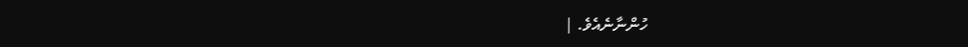ހުންނާނެއެވެ. |